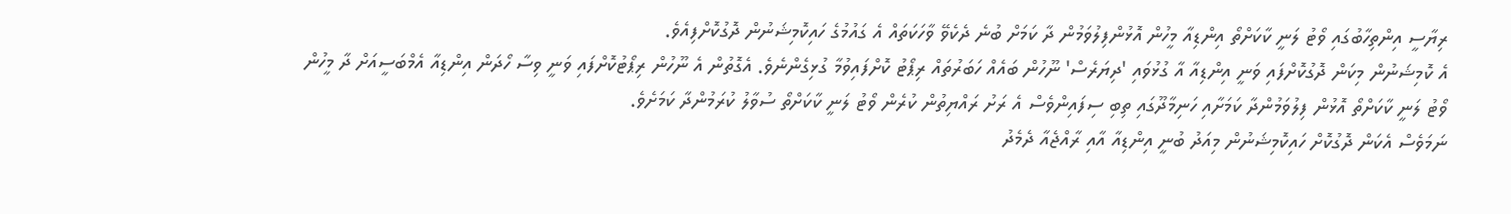ރިޔާސީ އިންތިހާބުގައި ވޯޓު ލަނީ ކާކަށްތޯ އިންޑިއާ މީހުން އޮޅުންފިލުވަމުން ދާ ކަމަށް ބުނެ ދެކެވޭ ވާހަކަތައް އެ ގައުމުގެ ހައިކޮމިޝަނުން ދޮގުކޮށްފިއެވެ.
އެ ކޮމިޝަނުން މިކަން ދޮގުކޮށްފައި ވަނީ އިންޑިއާ އާ ގުޅުވައި 'ދިޔަރެސް' ނޫހުން ބައެއް ހަބަރުތައް ރިޕޯޓު ކޮށްފައިވުމާ ގުޅިގެންނެވެ. އެގޮތުން އެ ނޫހުން ރިޕޯޓުކޮށްފައި ވަނީ ވިސާ ހޯދަން އިންޑިއާ އެމްބަސީއަށް ދާ މީހުން ވޯޓު ލަނީ ކާކަށްތޯ އޮޅުން ފިލުވަމުންދާ ކަމަށާއި ހަނިމާދޫގައި ތިބި ސިފައިންވެސް އެ ރަށު ރައްޔިތުން ކުރެން ވޯޓު ލަނީ ކާކަށްތޯ ސުވާލު ކުރަމުންދާ ކަމަށެވެ.
ނަމަވެސް އެކަން ދޮގުކޮށް ހައިކޮމިޝަނުން މިއަދު ބުނީ އިންޑިއާ އާއި ރާއްޖެއާ ދެމެދު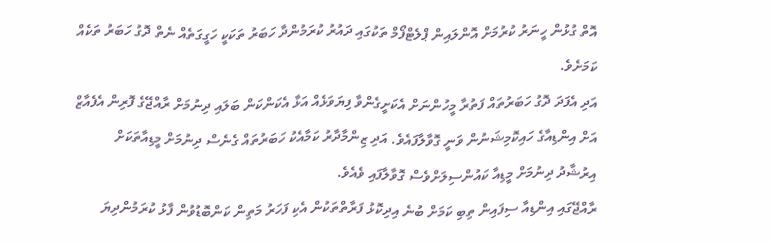އޮތް ގުޅުން ހީނަރު ކުރުމަށް އޮންލައިން ޕްލެޓްފޯމް ތަކުގައި ދައުރު ކުރަމުންދާ ހަބަރު ތަކަކީ ހަގީގަތެއް ނެތް ދޮގު ހަބަރު ތަކެއް ކަމަށެވެ.
އަދި އެފަދަ ދޮގު ހަބަރުތައް ފަތުރާ މީހުންނަށް އެކަށީގެންވާ ފިޔަވަޅެއް އަޅާ އެކަންކަން ބަލައި ދިނުމަށް ރާއްޖޭގެ ފޮރިން އެފެއާޒް އަށް އިންޑިއާގެ ހައިކޮމިޝަނުން ވަނީ ގޮވާލާފައެވެ. އަދި ޒިންމާދާރު ކަމާއެކު ހަބަރުތައް ގެނެސް ދިނުމަށް މީޑިއާތަކަށް އިރުޝާދު ދިނުމަށް މީޑިއާ ކައުންސިލަށްވެސް ގޮވާލާފައި ވެއެވެ.
ރާއްޖޭގައި އިންޑިއާ ސިފައިން ތިބި ކަމަށް ބުނެ އިދިކޮޅު ފަރާތްތަކުން އެކި ފަހަރު މަތިން ކަންބޮޑުވުން ފާޅު ކުރަމުންދިޔަ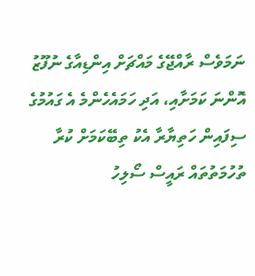ނަމަވެސް ރާއްޖޭގެ މައްޗަށް އިންޑިއާގެ ނުފޫޒު އޮންނަ ކަމަށާއި، އަދި ހަމައެހެންމެ އެ ގައުމުގެ ސިފައިން ހަތިޔާރާ އެކު ތިބޭކަމަށް ކުރާ ތުހުމަތުތައް ރައީސް ސޯލިހު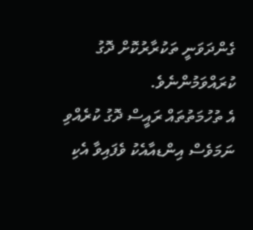ގެންދަވަނީ ތަކުރާރުކޮށް ދޮގު ކުރައްވަމުންނެވެ.
އެ ތުހުމަތުތައް ރައީސް ދޮގު ކުރެއްވި ނަމަވެސް އިންޑއާއެކު ވެފައިވާ އެކި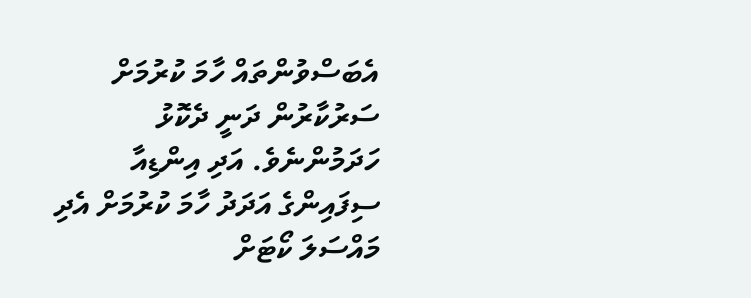އެބަސްވުންތައް ހާމަ ކުރުމަށް ސަރުކާރުން ދަނީ ދެކޮޅު ހަދަމުންނެވެ. އަދި އިންޑިއާ ސިފައިންގެ އަދަދު ހާމަ ކުރުމަށް އެދި މައްސަލަ ކޯޓަށް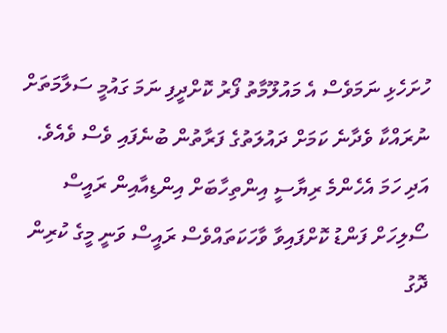ހުށަހެޅި ނަމަވެސް އެ މައުލޫމާތު ފޯރު ކޮށްދީފި ނަމަ ގައުމީ ސަލާމަތަށް ނުރައްކާ ވެދާނެ ކަމަށް ދައުލަތުގެ ފަރާތުން ބުނެފައި ވެސް ވެއެވެ.
އަދި ހަމަ އެހެންމެ ރިޔާސީ އިންތިހާބަށް އިންޑިއާއިން ރައީސް ސޯލިހަށް ފަންޑު ކޮށްފައިވާ ވާހަކަތައްވެސް ރައީސް ވަނީ މީގެ ކުރިން ދޮގު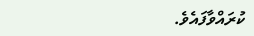ކުރައްވާފައެވެ.